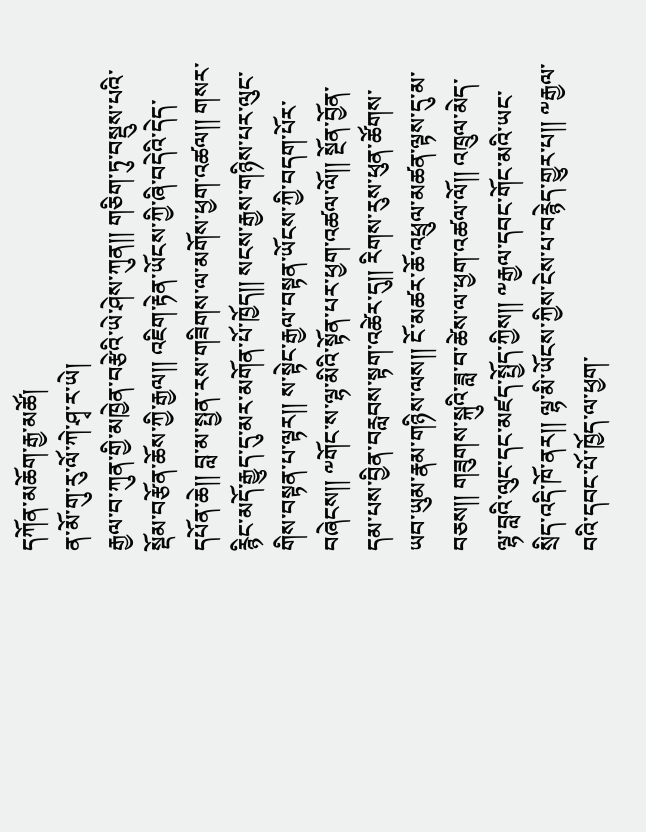དཀོན་མཆོག་རྒྱ་མཚོ།
ན་མོ་གུ་རུ་ལོ་ཀེ་ཤྭ་ར་ཡེ།
རྒྱལ་བ་ཀུན་གྱི་མཁྱེན་བརྩེའི་ཡེ་ཤེས་ཀུན།། གཅིག་ཏུ་བསྡུས་པའི་སྡོམ་བརྩོན་ཆོས་ཀྱི་རྒྱལ།། འཇིག་རྟེན་ཡོངས་ཀྱི་ཞི་བདེའི་དེད་དཔོན་ཆེ།། བླ་མ་སྤྱན་རས་གཟིགས་ལ་མགོས་ཕྱག་འཚལ།། གསར་རྙིང་མདོ་རྒྱུད་དུ་མར་མགོན་པོ་ཁྱོད།། སངས་རྒྱས་གཉིས་པར་ལུང་གིས་བསྟན་པ་ལྟར།། ས་སྟེང་རྒྱལ་བསྟན་ཡོངས་ཀྱི་བདག་པོར་བཞེངས།། ༸གོང་ས་ལྷ་མིའི་སྟོན་པར་ཕྱག་འཚལ་ལོ།། སྔོན་བྱོན་དམ་པས་བྱིན་བརླབས་སྟག་འཚེར་དུ།། རིགས་རུས་ཕུན་ཚོགས་ཡབ་ཡུམ་རྣམ་གཉིས་ལས།། ངོ་མཚར་ཆོ་འཕྲུལ་མཚན་ལྟས་དུ་མ་བཅས།། གཟུགས་སྐུའི་ཟླ་བ་ཚེས་ལ་ཕྱག་འཚལ་ལོ།། འཁྲུལ་མེད་ལྷ་བླའི་ལུང་དང་མཛད་སྤྱོད་ཀྱིས།། ༸རྒྱལ་དབང་གོང་མའི་ཡང་སྲིད་འདི་ཁོ་ནར།། ལྷ་མི་ཡོངས་ཀྱིས་ངེས་པ་བརྙེད་གྱུར་པ།། ༸རྒྱལ་བའི་དབང་པོ་ཁྱོད་ལ་ཕྱག་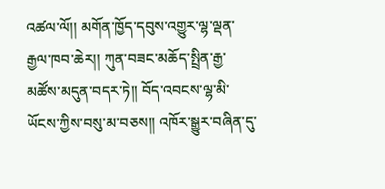འཚལ་ལོ།། མགོན་ཁྱོད་དབུས་འགྱུར་ལྷ་ལྡན་རྒྱལ་ཁབ་ཆེར།། ཀུན་བཟང་མཆོད་སྤྲིན་རྒྱ་མཚོས་མདུན་བདར་ཏེ།། བོད་འབངས་ལྷ་མི་ཡོངས་ཀྱིས་བསུ་མ་བཅས།། འཁོར་སྒྱུར་བཞིན་དུ་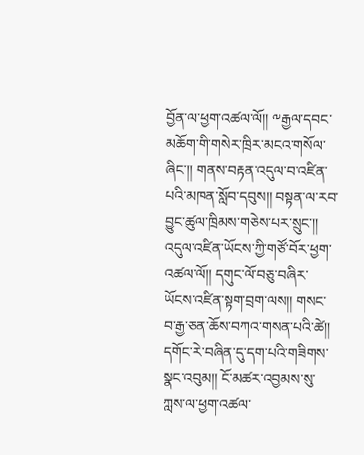བྱོན་ལ་ཕྱག་འཚལ་ལོ།། ༸རྒྱལ་དབང་མཆོག་གི་གསེར་ཁྲིར་མངའ་གསོལ་ཞིང་།། གནས་བརྟན་འདུལ་བ་འཛིན་པའི་མཁན་སློབ་དབུས།། བསྟན་ལ་རབ་བྱུང་ཚུལ་ཁྲིམས་གཅེས་པར་སྲུང་།། འདུལ་འཛིན་ཡོངས་ཀྱི་གཙོ་བོར་ཕྱག་འཚལ་ལོ།། དགུང་ལོ་བཅུ་བཞིར་ཡོངས་འཛིན་སྟག་བྲག་ལས།། གསང་བ་རྒྱ་ཅན་ཆོས་བཀའ་གསན་པའི་ཚེ།། དགོང་རེ་བཞིན་དུ་དག་པའི་གཟིགས་སྣང་འབུམ།། ངོ་མཚར་འབྱམས་སུ་ཀླས་ལ་ཕྱག་འཚལ་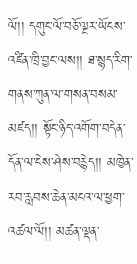ལོ།། དགུང་ལོ་བཅོ་ལྔར་ཡོངས་འཛིན་ཁྲི་བྱང་ལས།། ཐ་སྙད་རིག་གནས་ཀུན་ལ་གསན་བསམ་མཛད།། སྟོང་ཉིད་འགོག་བདེན་དོན་ལ་ངེས་ཤེས་བརྙེད།། མཁྱེན་རབ་རླབས་ཆེན་མངའ་ལ་ཕྱག་འཚལ་ལོ།། མཚན་ལྡན་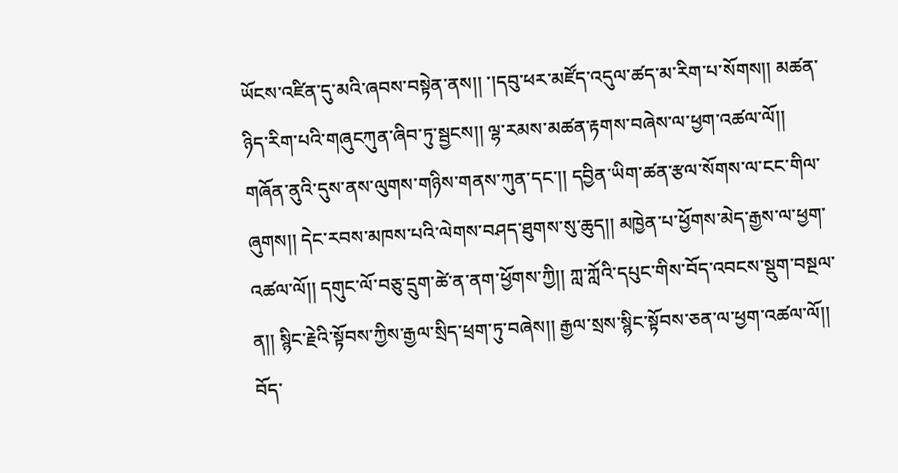ཡོངས་འཛིན་དུ་མའི་ཞབས་བསྟེན་ནས།། ་།དབུ་ཕར་མཛོད་འདུལ་ཚད་མ་རིག་པ་སོགས།། མཚན་ཉིད་རིག་པའི་གཞུངཀུན་ཞིབ་ཏུ་སྦྱངས།། ལྷ་རམས་མཚན་རྟགས་བཞེས་ལ་ཕྱག་འཚལ་ལོ།། གཞོན་ནུའི་དུས་ནས་ལུགས་གཉིས་གནས་ཀུན་དང་།། དབྱིན་ཡིག་ཚན་རྩལ་སོགས་ལ་ངང་གིལ་ཞུགས།། དེང་རབས་མཁས་པའི་ལེགས་བཤད་ཐུགས་སུ་ཆུད།། མཁྱེན་པ་ཕྱོགས་མེད་རྒྱས་ལ་ཕྱག་འཚལ་ལོ།། དགུང་ལོ་བཅུ་དྲུག་ཚེ་ན་ནག་ཕྱོགས་ཀྱི།། ཀླ་ཀློའི་དཔུང་གིས་བོད་འབངས་སྡུག་བསྔལ་ན།། སྙིང་རྗེའི་སྟོབས་ཀྱིས་རྒྱལ་སྲིད་ཕྲག་ཏུ་བཞེས།། རྒྱལ་སྲས་སྙིང་སྟོབས་ཅན་ལ་ཕྱག་འཚལ་ལོ།། བོད་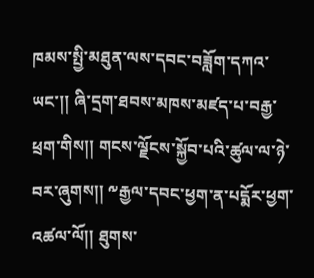ཁམས་སྤྱི་མཐུན་ལས་དབང་བཟློག་དཀའ་ཡང་།། ཞི་དྲག་ཐབས་མཁས་མཛད་པ་བརྒྱ་ཕྲག་གིས།། གངས་ལྗོངས་སྐྱོབ་པའི་ཚུལ་ལ་ཉེ་བར་ཞུགས།། ༸རྒྱལ་དབང་ཕྱག་ན་པདྨོར་ཕྱག་འཚལ་ལོ།། ཐུགས་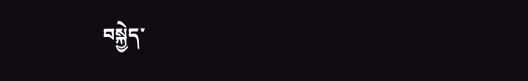བསྐྱེད་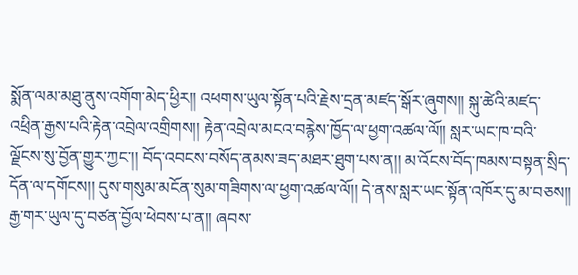སྨོན་ལམ་མཐུ་ནུས་འགོག་མེད་ཕྱིར།། འཕགས་ཡུལ་སྟོན་པའི་རྗེས་དྲན་མཛད་སྒོར་ཞུགས།། སྐུ་ཚེའི་མཛད་འཕྲིན་རྒྱས་པའི་རྟེན་འབྲེལ་འགྲིགས།། རྟེན་འབྲེལ་མངའ་བརྙེས་ཁྱོད་ལ་ཕྱག་འཚལ་ལོ།། སླར་ཡང་ཁ་བའི་ལྗོངས་སུ་བྱོན་གྱུར་ཀྱང་།། བོད་འབངས་བསོད་ནམས་ཟད་མཐར་ཐུག་པས་ན།། མ་འོངས་བོད་ཁམས་བསྟན་སྲིད་དོན་ལ་དགོངས།། དུས་གསུམ་མངོན་སུམ་གཟིགས་ལ་ཕྱག་འཚལ་ལོ།། དེ་ནས་སླར་ཡང་སྟོན་འཁོར་དུ་མ་བཅས།། རྒྱ་གར་ཡུལ་དུ་བཙན་བྱོལ་ཕེབས་པ་ན།། ཞབས་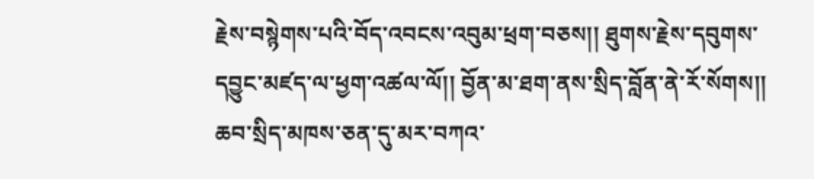རྗེས་བསྙེགས་པའི་བོད་འབངས་འབུམ་ཕྲག་བཅས།། ཐུགས་རྗེས་དབུགས་དབྱུང་མཛད་ལ་ཕྱག་འཚལ་ལོ།། བྱོན་མ་ཐག་ནས་སྲིད་བློན་ནེ་རོ་སོགས།། ཆབ་སྲིད་མཁས་ཅན་དུ་མར་བཀའ་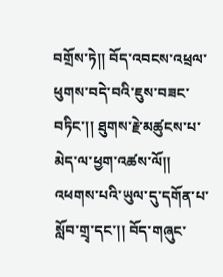བགྲོས་ཏེ།། བོད་འབངས་འཕྲལ་ཕུགས་བདེ་བའི་ཇུས་བཟང་བཏིང་།། ཐུགས་རྗེ་མཚུངས་པ་མེད་ལ་ཕྱག་འཚས་ལོ།། འཕགས་པའི་ཡུལ་དུ་དགོན་པ་སློབ་གྲྭ་དང་།། བོད་གཞུང་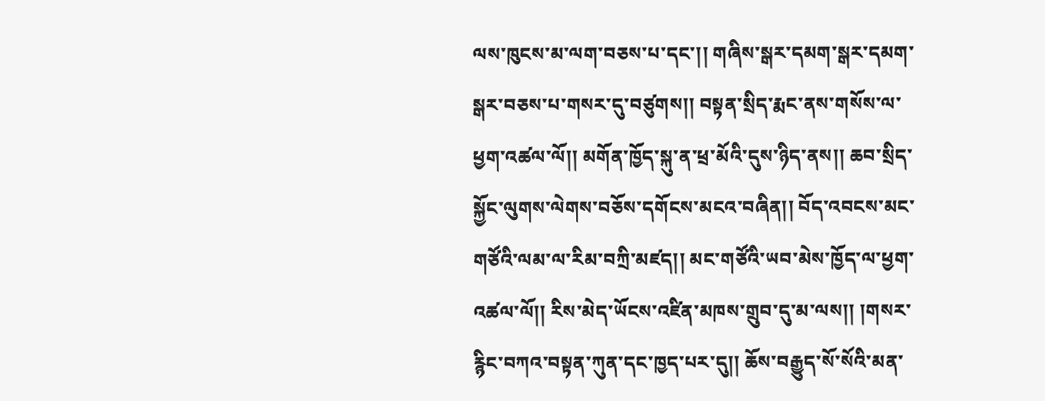ལས་ཁུངས་མ་ལག་བཅས་པ་དང་།། གཞིས་སྒར་དམག་སྒར་དམག་སྒར་བཅས་པ་གསར་དུ་བཙུགས།། བསྟན་སྲིད་རྨང་ནས་གསོས་ལ་ཕྱག་འཚལ་ལོ།། མགོན་ཁྱོད་སྐུ་ན་ཕྲ་མོའི་དུས་ཉིད་ནས།། ཆབ་སྲིད་སྐྱོང་ལུགས་ལེགས་བཅོས་དགོངས་མངའ་བཞིན།། བོད་འབངས་མང་གཙོའི་ལམ་ལ་རིམ་བཀྲི་མཛད།། མང་གཙོའི་ཡབ་མེས་ཁྱོད་ལ་ཕྱག་འཚལ་ལོ།། རིས་མེད་ཡོངས་འཛིན་མཁས་གྲུབ་དུ་མ་ལས།། །གསར་རྙིང་བཀའ་བསྟན་ཀུན་དང་ཁྱད་པར་དུ།། ཆོས་བརྒྱུད་སོ་སོའི་མན་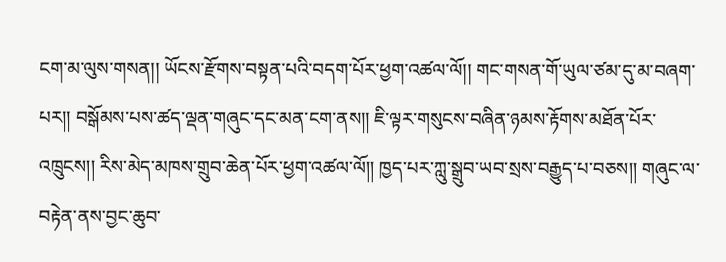ངག་མ་ལུས་གསན།། ཡོངས་རྫོགས་བསྟན་པའི་བདག་པོར་ཕྱག་འཚལ་ལོ།། གང་གསན་གོ་ཡུལ་ཙམ་དུ་མ་བཞག་པར།། བསྒོམས་པས་ཚད་ལྡན་གཞུང་དང་མན་ངག་ནས།། ཇི་ལྟར་གསུངས་བཞིན་ཉམས་རྟོགས་མཐོན་པོར་འཁྲུངས།། རིས་མེད་མཁས་གྲུབ་ཆེན་པོར་ཕྱག་འཚལ་ལོ།། ཁྱད་པར་ཀླུ་སྒྲུབ་ཡབ་སྲས་བརྒྱུད་པ་བཅས།། གཞུང་ལ་བརྟེན་ནས་བྱང་ཆུབ་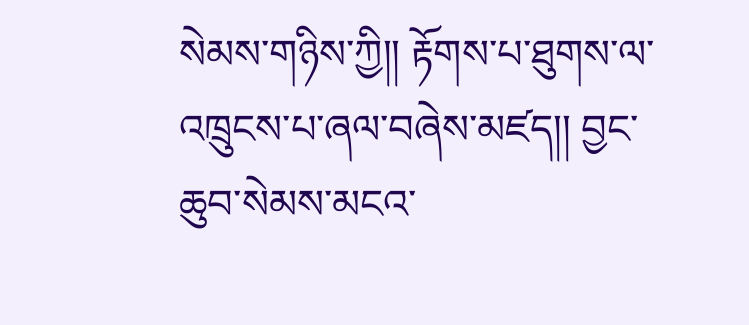སེམས་གཉིས་ཀྱི།། རྟོགས་པ་ཐུགས་ལ་འཁྲུངས་པ་ཞལ་བཞེས་མཛད།། བྱང་ཆུབ་སེམས་མངའ་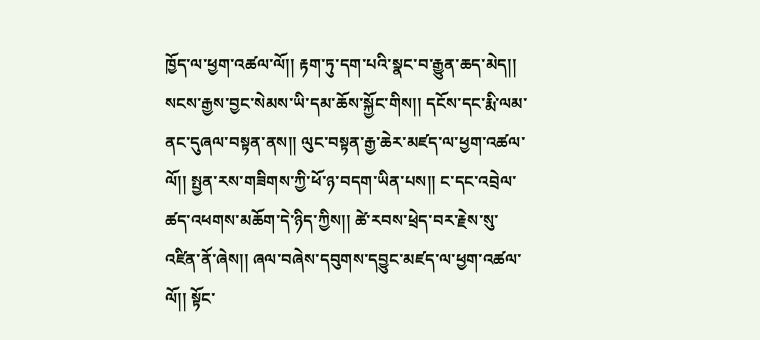ཁྱོད་ལ་ཕྱག་འཚལ་ལོ།། རྟག་ཏུ་དག་པའི་སྣང་བ་རྒྱུན་ཆད་མེད།། སངས་རྒྱས་བྱང་སེམས་ཡི་དམ་ཆོས་སྐྱོང་གིས།། དངོས་དང་རྨི་ལམ་ནང་དུཞལ་བསྟན་ནས།། ལུང་བསྟན་རྒྱ་ཆེར་མཛད་ལ་ཕྱག་འཚལ་ལོ།། སྤྱན་རས་གཟིགས་ཀྱི་ཕོ་ཉ་བདག་ཡིན་པས།། ང་དང་འབྲེལ་ཚད་འཕགས་མཆོག་དེ་ཉིད་ཀྱིས།། ཚེ་རབས་ཕྲེད་བར་རྗེས་སུ་འཛིན་ནོ་ཞེས།། ཞལ་བཞེས་དབུགས་དབྱུང་མཛད་ལ་ཕྱག་འཚལ་ལོ།། སྟོང་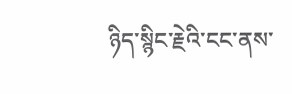ཉིད་སྙིང་རྗེའི་ངང་ནས་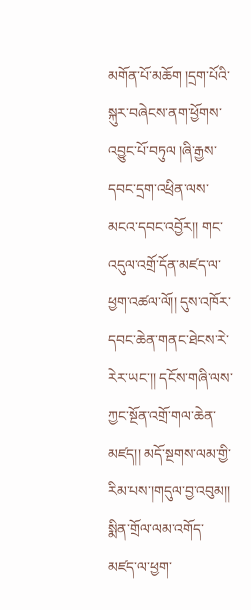མགོན་པོ་མཆོག །དྲག་པོའི་སྐུར་བཞེངས་ནག་ཕྱོགས་འབྱུང་པོ་བཏུལ །ཞི་རྒྱས་དབང་དྲག་འཕྲིན་ལས་མངའ་དབང་འབྱོར།། གང་འདུལ་འགྲོ་དོན་མཛད་ལ་ཕྱག་འཚལ་ལོ།། དུས་འཁོར་དབང་ཆེན་གནང་ཐེངས་རེ་རེར་ཡང་།། དངོས་གཞི་ལས་ཀྱང་སྔོན་འགྲོ་གལ་ཆེན་མཛད།། མདོ་སྔགས་ལམ་གྱི་རིམ་པས་།གདུལ་བྱ་འབུམ།། སྨིན་གྲོལ་ལམ་འགོད་མཛད་ལ་ཕྱག་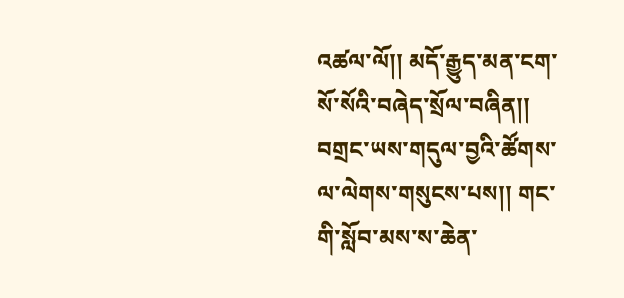འཚལ་ལོ།། མདོ་རྒྱུད་མན་ངག་སོ་སོའི་བཞེད་སྲོལ་བཞིན།། བགྲང་ཡས་གདུལ་བྱའི་ཚོགས་ལ་ལེགས་གསུངས་པས།། གང་གི་སློབ་མས་ས་ཆེན་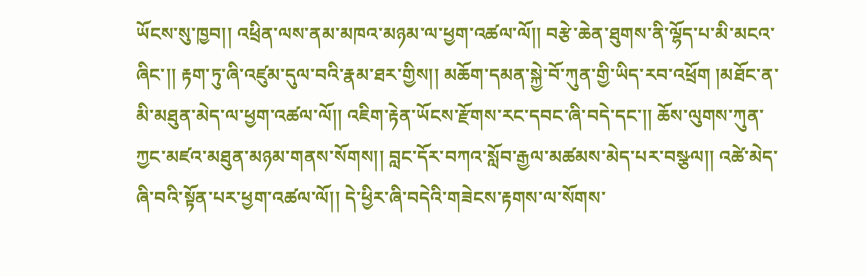ཡོངས་སུ་ཁྱབ།། འཕྲིན་ལས་ནམ་མཁའ་མཉམ་ལ་ཕྱག་འཚལ་ལོ།། བརྩེ་ཆེན་ཐུགས་ནི་ལྷོད་པ་མི་མངའ་ཞིང་།། རྟག་ཏུ་ཞི་འཛུམ་དུལ་བའི་རྣམ་ཐར་གྱིས།། མཆོག་དམན་སྐྱེ་བོ་ཀུན་གྱི་ཡིད་རབ་འཕྲོག །མཐོང་ན་མི་མཐུན་མེད་ལ་ཕྱག་འཚལ་ལོ།། འཇིག་རྟེན་ཡོངས་རྫོགས་རང་དབང་ཞི་བདེ་དང་།། ཆོས་ལུགས་ཀུན་ཀྱང་མཛའ་མཐུན་མཉམ་གནས་སོགས།། བླང་དོར་བཀའ་སློབ་རྒྱལ་མཚམས་མེད་པར་བསྩལ།། འཚེ་མེད་ཞི་བའི་སྟོན་པར་ཕྱག་འཚལ་ལོ།། དེ་ཕྱིར་ཞི་བདེའི་གཟེངས་རྟགས་ལ་སོགས་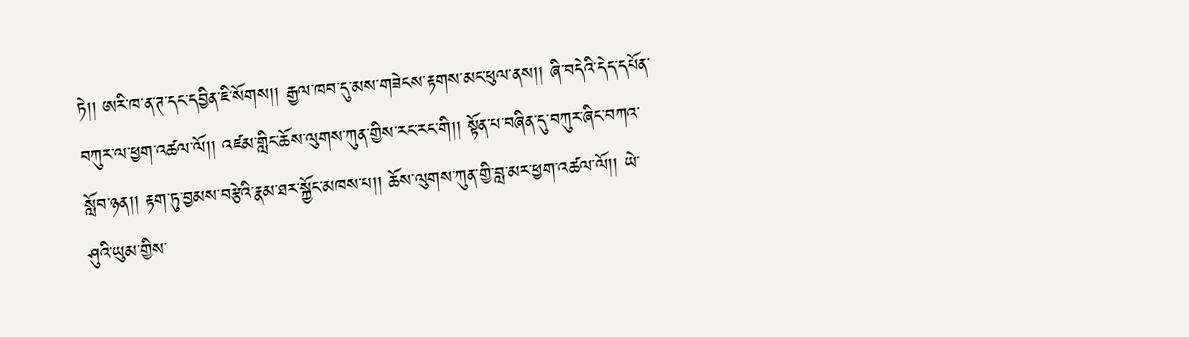ཏེ།། ཨརི་ཁ་ན་ཊ་དང་དབྱིན་ཇི་སོགས།། རྒྱལ་ཁབ་དུ་མས་གཟེངས་རྟགས་མང་ཕུལ་ནས།། ཞི་བདེའི་དེད་དཔོན་བཀུར་ལ་ཕྱག་འཚལ་ལོ།། འཛམ་གླིང་ཆོས་ལུགས་ཀུན་གྱིས་རང་རང་གི།། སྟོན་པ་བཞིན་དུ་བཀུར་ཞིང་བཀའ་སློབ་ཉན།། རྟག་ཏུ་བྱམས་བརྩེའི་རྣམ་ཐར་སྐྱོང་མཁས་པ།། ཆོས་ལུགས་ཀུན་གྱི་བླ་མར་ཕྱག་འཚལ་ལོ།། ཡེ་ཤུའི་ཡུམ་གྱིས་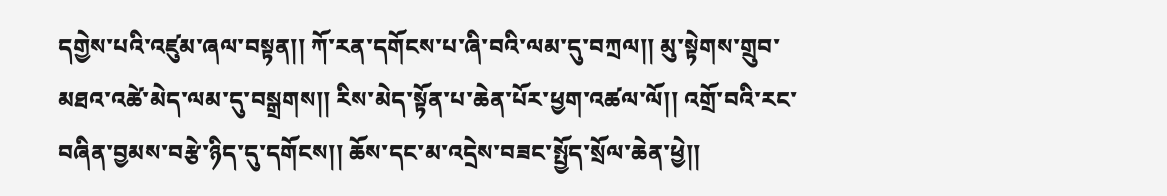དགྱེས་པའི་འཛུམ་ཞལ་བསྟན།། ཀོ་རན་དགོངས་པ་ཞི་བའི་ལམ་དུ་བཀྲལ།། མུ་སྟེགས་གྲུབ་མཐའ་འཚེ་མེད་ལམ་དུ་བསྒྲགས།། རིས་མེད་སྟོན་པ་ཆེན་པོར་ཕྱག་འཚལ་ལོ།། འགྲོ་བའི་རང་བཞིན་བྱམས་བརྩེ་ཉིད་དུ་དགོངས།། ཆོས་དང་མ་འདྲེས་བཟང་སྤྱོད་སྲོལ་ཆེན་ཕྱེ།།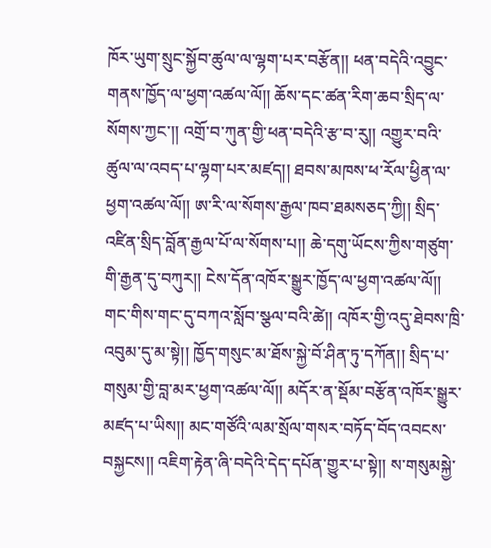ཁོར་ཡུག་སྲུང་སྐྱོབ་ཚུལ་ལ་ལྷག་པར་བརྩོན།། ཕན་བདེའི་འབྱུང་གནས་ཁྱོད་ལ་ཕྱག་འཚལ་ལོ།། ཆོས་དང་ཚན་རིག་ཆབ་སྲིད་ལ་སོགས་ཀྱང་།། འགྲོ་བ་ཀུན་གྱི་ཕན་བདེའི་རྩ་བ་རུ།། འགྱུར་བའི་ཚུལ་ལ་འབད་པ་ལྷག་པར་མཛད།། ཐབས་མཁས་ཕ་རོལ་ཕྱིན་ལ་ཕྱག་འཚལ་ལོ།། ཨ་རི་ལ་སོགས་རྒྱལ་ཁབ་ཐམསཅད་ཀྱི།། སྲིད་འཛིན་སྲིད་བློན་རྒྱལ་པོ་ལ་སོགས་པ།། ཆེ་དགུ་ཡོངས་ཀྱིས་གཙུག་གི་རྒྱན་དུ་བཀུར།། ངེས་དོན་འཁོར་སྒྱུར་ཁྱོད་ལ་ཕྱག་འཚལ་ལོ།། གང་གིས་གང་དུ་བཀའ་སློབ་སྩལ་བའི་ཚེ།། འཁོར་གྱི་འདུ་ཐེབས་ཁྲི་འབུམ་དུ་མ་སྟེ།། ཁྱོད་གསུང་མ་ཐོས་སྐྱེ་བོ་ཤིན་ཏུ་དཀོན།། སྲིད་པ་གསུམ་གྱི་བླ་མར་ཕྱག་འཚལ་ལོ།། མདོར་ན་སྡོམ་བརྩོན་འཁོར་སྒྱུར་མཛད་པ་ཡིས།། མང་གཙོའི་ལམ་སྲོལ་གསར་བཏོད་བོད་འབངས་བསྐྱངས།། འཇིག་རྟེན་ཞི་བདེའི་དེད་དཔོན་གྱུར་པ་སྟེ།། ས་གསུམསྐྱེ་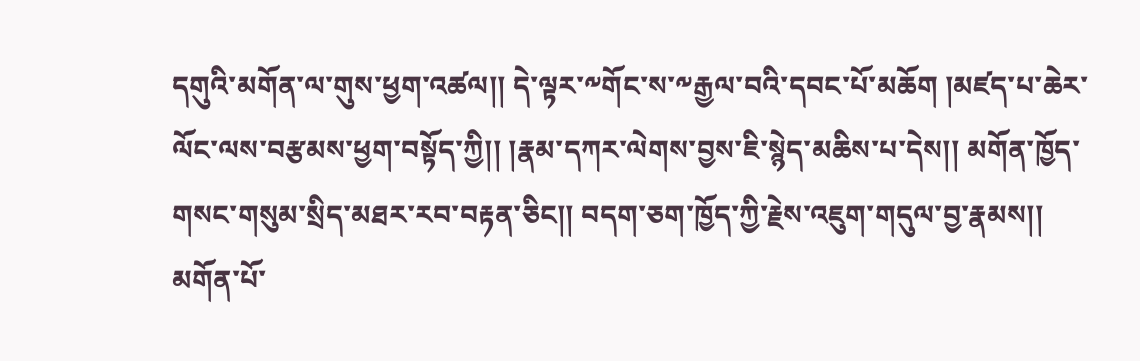དགུའི་མགོན་ལ་གུས་ཕྱག་འཚལ།། དེ་ལྟར་༸གོང་ས་༸རྒྱལ་བའི་དབང་པོ་མཆོག །མཛད་པ་ཆེར་ལོང་ལས་བརྩམས་ཕྱག་བསྟོད་ཀྱི།། །རྣམ་དཀར་ལེགས་བྱས་ཇི་སྙེད་མཆིས་པ་དེས།། མགོན་ཁྱོད་གསང་གསུམ་སྲིད་མཐར་རབ་བརྟན་ཅིང།། བདག་ཅག་ཁྱོད་ཀྱི་རྗེས་འཇུག་གདུལ་བྱ་རྣམས།། མགོན་པོ་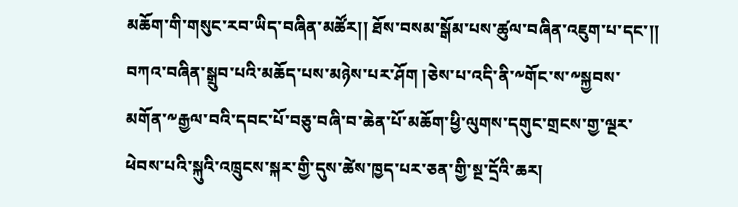མཆོག་གི་གསུང་རབ་ཡིད་བཞིན་མཚོར།། ཐོས་བསམ་སྒོམ་པས་ཚུལ་བཞིན་འཇུག་པ་དང་།། བཀའ་བཞིན་སྒྲུབ་པའི་མཆོད་པས་མཉེས་པར་ཤོག །ཅེས་པ་འདི་ནི་༸གོང་ས་༸སྐྱབས་མགོན་༸རྒྱལ་བའི་དབང་པོ་བཅུ་བཞི་བ་ཆེན་པོ་མཆོག་ཕྱི་ལུགས་དགུང་གྲངས་གྱ་ལྔར་ཕེབས་པའི་སྐུའི་འཁྲུངས་སྐར་གྱི་དུས་ཚེས་ཁྱད་པར་ཅན་གྱི་སྔ་དྲོའི་ཆར།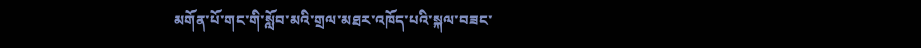མགོན་པོ་གང་གི་སློབ་མའི་གྲལ་མཐར་འཁོད་པའི་སྐལ་བཟང་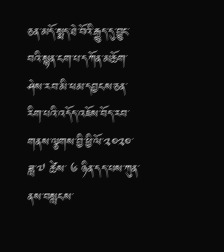ཅན་མདོ་སྨད་ཐེ་བོའི་རྒྱུད་དུ་བྱུང་བའི་སྙན་ངག་པ་དཀོན་མཆོག་ཤེས་རབ་མི་ཕམ་དབྱངས་ཅན་རིག་པའི་འདོད་འཇོས་བོད་རབ་གནས་ལྕགས་བྱི་ཕྱི་ལོ་༢༠༢༠་ཟླ་༧ ཚེས་ ༦ ཉིན་དད་པས་ཀུན་ནས་བསླངས་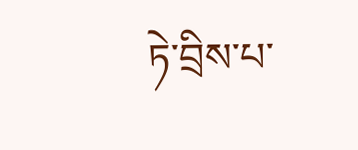ཏེ་བྲིས་པ་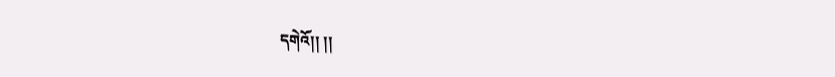དགེའོ།། །།